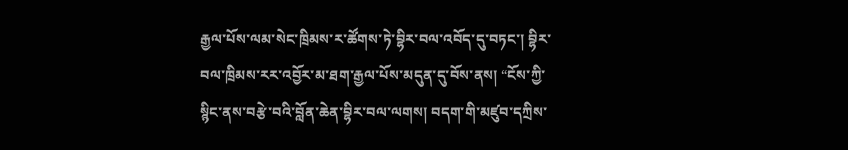རྒྱལ་པོས་ལམ་སེང་ཁྲིམས་ར་ཚོགས་ཏེ་བྷིར་བལ་འབོད་དུ་བཏང་། བྷིར་བལ་ཁྲིམས་རར་འབྱོར་མ་ཐག་རྒྱལ་པོས་མདུན་དུ་བོས་ནས། “ངོས་ཀྱི་སྙིང་ནས་བརྩེ་བའི་བློན་ཆེན་བྷིར་བལ་ལགས། བདག་གི་མཛུབ་དཀྲིས་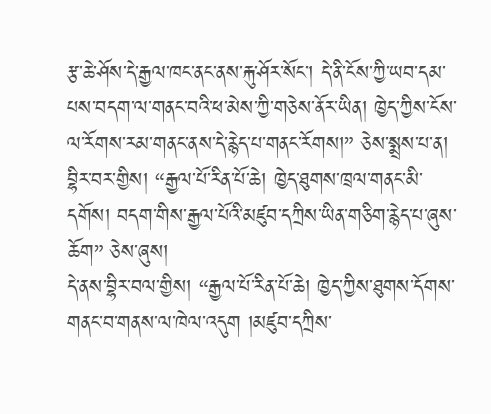རྩ་ཆེ་ཤོས་དེ་རྒྱལ་ཁང་ནང་ནས་རྐུ་ཤོར་སོང་། དེ་ནི་ངོས་ཀྱི་ཡབ་དམ་པས་བདག་ལ་གནང་བའི་ཕ་མེས་ཀྱི་གཅེས་ནོར་ཡིན། ཁྱེད་ཀྱིས་ངོས་ལ་རོགས་རམ་གནང་ནས་དེ་རྙེད་པ་གནང་རོགས།” ཅེས་སྨྲས་པ་ན། བྷིར་བར་གྱིས། “རྒྱལ་པོ་རིན་པོ་ཆེ། ཁྱེད་ཐུགས་ཁྲལ་གནང་མི་དགོས། བདག་གིས་རྒྱལ་པོའི་མཛུབ་དཀྲིས་ཡིན་གཅིག་རྙེད་པ་ཞུས་ཆོག” ཅེས་ཞུས།
དེ་ནས་བྷིར་བལ་གྱིས། “རྒྱལ་པོ་རིན་པོ་ཆེ། ཁྱེད་ཀྱིས་ཐུགས་དོགས་གནང་བ་གནས་ལ་ཁེལ་འདུག །མཛུབ་དཀྲིས་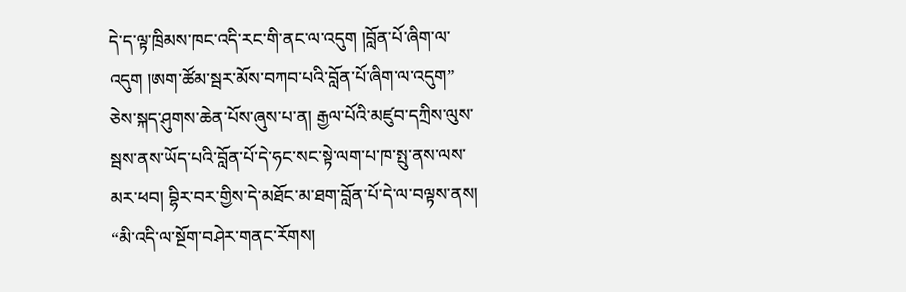དེ་ད་ལྟ་ཁྲིམས་ཁང་འདི་རང་གི་ནང་ལ་འདུག །བློན་པོ་ཞིག་ལ་འདུག །ཨག་ཚོམ་སྦར་མོས་བཀབ་པའི་བློན་པོ་ཞིག་ལ་འདུག” ཅེས་སྐད་ཤུགས་ཆེན་པོས་ཞུས་པ་ན། རྒྱལ་པོའི་མཛུབ་དཀྲིས་ལུས་སྦས་ནས་ཡོད་པའི་བློན་པོ་དེ་ཧང་སང་སྟེ་ལག་པ་ཁ་སྤུ་ནས་ལས་མར་ཕབ། བྷིར་བར་གྱིས་དེ་མཐོང་མ་ཐག་བློན་པོ་དེ་ལ་བལྟས་ནས། “མི་འདི་ལ་སྔོག་བཤེར་གནང་རོགས།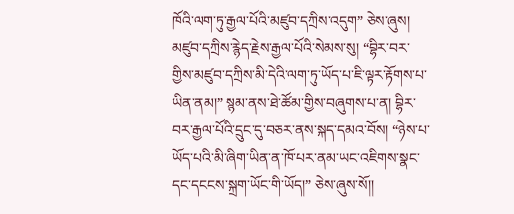ཁོའི་ལག་ཏུ་རྒྱལ་པོའི་མཛུབ་དཀྲིས་འདུག” ཅེས་ཞུས།
མཛུབ་དཀྲིས་རྙེད་རྗེས་རྒྱལ་པོའི་སེམས་སུ། “བྷིར་བར་གྱིས་མཛུབ་དཀྲིས་མི་དེའི་ལག་ཏུ་ཡོད་པ་ཇི་ལྟར་རྟོགས་པ་ཡིན་ནམ།” སྙམ་ནས་ཐེ་ཚོམ་གྱིས་བཞུགས་པ་ན། བྷིར་བར་རྒྱལ་པོའི་དྲུང་དུ་བཅར་ནས་སྐད་དམའ་བོས། “ཉེས་པ་ཡོད་པའི་མི་ཞིག་ཡིན་ན་ཁོ་པར་ནམ་ཡང་འཇིགས་སྣང་དང་དངངས་སྐྲག་ཡོང་གི་ཡོད།” ཅེས་ཞུས་སོ།།